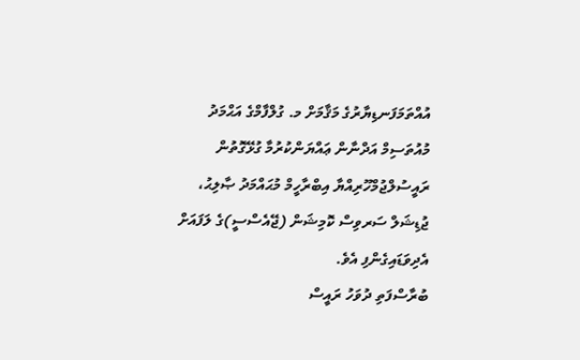އުއްތަމަފަނޑިޔާރުގެ މަޤާމަށް މ. ގުލްފާމްގެ އަޙްމަދު މުއުތަސިމް އަދްނާން ޢައްޔަންކުރުމާ ގުޅޭގޮތުން ރައީސުލްޖުމްހޫރިއްޔާ އިބްރާހީމް މުޙައްމަދު ޞާލިޙު، ޖުޑިޝަލް ސަރވިސް ކޮމިޝަން (ޖޭއެސްސީ)ގެ ލަފައަށް އެދިވަޑައިގެންފި އެވެ.
ބުރާސްފަތި ދުވަހު ރައީސް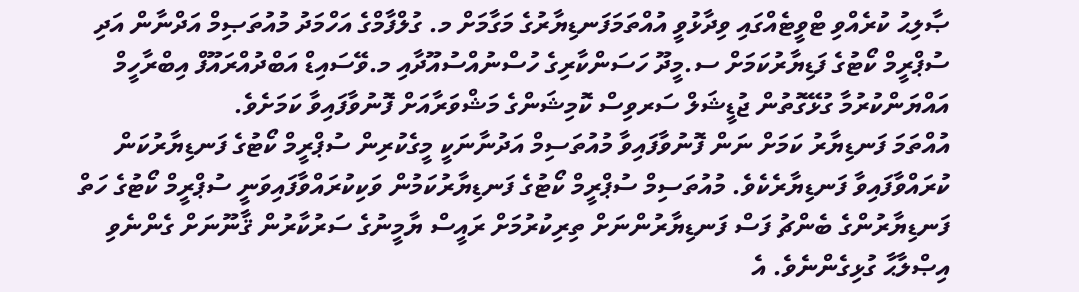ޞާލިޙު ކުރެއްވި ޓްވީޓެއްގައި ވިދާޅުވީ އުއްތަމަފަނޑިޔާރުގެ މަގާމަށް މ. ގުލްފާމްގެ އަހްމަދު މުއުތަޞިމް އަދްނާން އަދި ސުޕްރީމް ކޯޓުގެ ފަޑިޔާރުކަމަށް ސ.މީދޫ ހަސަންކާރިގެ ހުސްނުއްސުއޫދާއި މ.ވޭސައިޑް އަބްދުއްރައޫފް އިބްރާހީމް އައްޔަންކުރުމާ ގުޅޭގޮތުން ޖުޑީޝަލް ސަރވިސް ކޮމިޝަންގެ މަޝްވަރާއަށް ފޮނުވާފައިވާ ކަމަށެވެ.
އުއްތަމަ ފަނޑިޔާރު ކަމަށް ނަން ފޮނުވާފައިވާ މުއުތަސިމް އަދުނާނަކީ މީގެކުރިން ސުޕްރީމް ކޯޓުގެ ފަނޑިޔާރުކަން ކުރައްވާފައިވާ ފަނޑިޔާރެކެވެ. މުއުތަސިމް ސުޕްރީމް ކޯޓުގެ ފަނޑިޔާރުކަމުން ވަކިކުރައްވާފައިވަނީ ސުޕްރީމް ކޯޓުގެ ހަތް ފަނޑިޔާރުންގެ ބެންޗު ފަސް ފަނޑިޔާރުންނަށް ތިރިކުރުމަށް ރައީސް ޔާމީނުގެ ސަރުކާރުން ޤާނޫނަށް ގެންނެވި އިޞްލާޙާ ގުޅިގެންނެވެ. އެ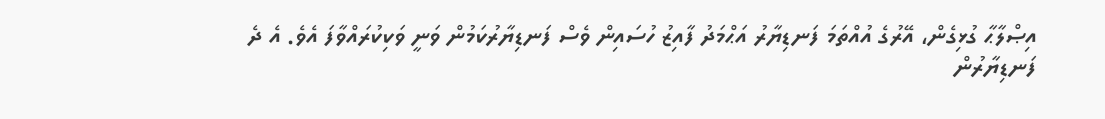އިޞްލާޙާ ގުޅިގެން، އޭރުގެ އުއްތަމަ ފަނޑިޔާރު އަޙްމަދު ފާއިޒު ހުސައިން ވެސް ފަނޑިޔާރުކަމުން ވަނީ ވަކިކުރައްވާފަ އެވެ. އެ ދެ ފަނޑިޔާރުން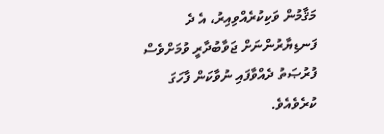މަޤާމުން ވަކިކުރެއްވިއިރު، އެ ދެ ފަނޑިޔާރުންނަށް ޖަވާބުދާރީ ވުމަށްވެސް ފުރުޞަތު ދެއްވާފައި ނުވާކަން ފާހަގަ ކުރެވެއެވެ.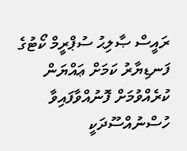ރައީސް ޞާލިޙު ސުޕްރީމް ކޯޓުގެ ފަނޑިޔާރު ކަމަށް ޢައްޔަން ކުރެއްވުމަށް ފޮނުއްވާފައިވާ ހުސްނުއްސޫދަކީ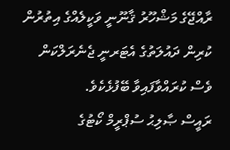ރާއްޖޭގެ މަޝްހޫރު ޤާނޫނީ ވަކީލެއްގެ އިތުރުން ކުރިން ދައުލަތުގެ އެޓަރނީ ޖެނެރަލްކަން ވެސް ކުރައްވާފައިވާ ބޭފުޅެކެވެ.
ރައީސް ޞާލިޙު ސުޕްރީމް ކޯޓުގެ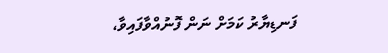ފަނޑިޔާރު ކަމަށް ނަން ފޮނުއްވާފައިވާ،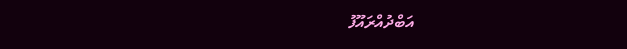އަބްދުއްރައޫފު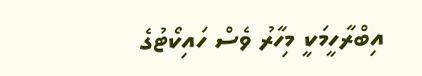އިބްރާހީމަކީ މިހާރު ވެސް ހައިކޯޓުގެ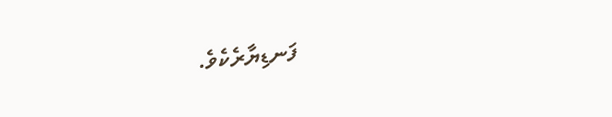ފަނޑިޔާރެކެވެ.